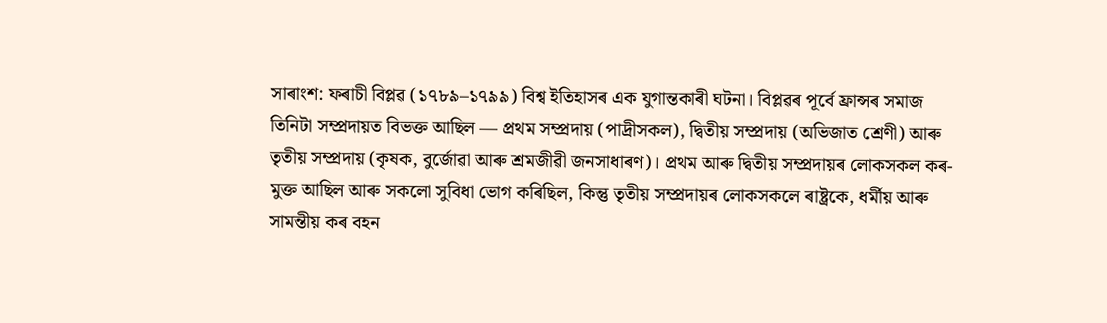সাৰাংশ: ফৰাচী বিপ্লৱ (১৭৮৯–১৭৯৯) বিশ্ব ইতিহাসৰ এক যুগান্তকাৰী ঘটনা। বিপ্লৱৰ পূৰ্বে ফ্ৰান্সৰ সমাজ তিনিটা সম্প্ৰদায়ত বিভক্ত আছিল — প্ৰথম সম্প্ৰদায় (পাদ্ৰীসকল), দ্বিতীয় সম্প্ৰদায় (অভিজাত শ্ৰেণী) আৰু তৃতীয় সম্প্ৰদায় (কৃষক, বুৰ্জোৱা আৰু শ্ৰমজীৱী জনসাধাৰণ)। প্ৰথম আৰু দ্বিতীয় সম্প্ৰদায়ৰ লোকসকল কৰ-মুক্ত আছিল আৰু সকলো সুবিধা ভোগ কৰিছিল, কিন্তু তৃতীয় সম্প্ৰদায়ৰ লোকসকলে ৰাষ্ট্ৰকে, ধৰ্মীয় আৰু সামন্তীয় কৰ বহন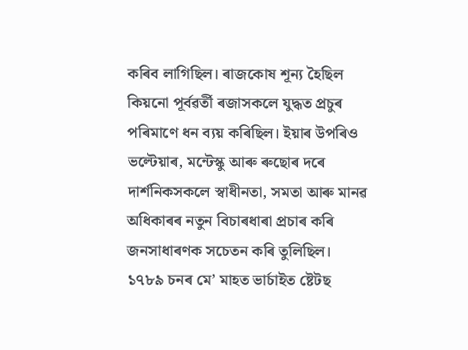কৰিব লাগিছিল। ৰাজকোষ শূন্য হৈছিল কিয়নো পূৰ্বৱৰ্তী ৰজাসকলে যুদ্ধত প্ৰচুৰ পৰিমাণে ধন ব্যয় কৰিছিল। ইয়াৰ উপৰিও ভল্টেয়াৰ, মন্টেস্কু আৰু ৰুছোৰ দৰে দাৰ্শনিকসকলে স্বাধীনতা, সমতা আৰু মানৱ অধিকাৰৰ নতুন বিচাৰধাৰা প্ৰচাৰ কৰি জনসাধাৰণক সচেতন কৰি তুলিছিল।
১৭৮৯ চনৰ মে’ মাহত ভাৰ্চাইত ষ্টেটছ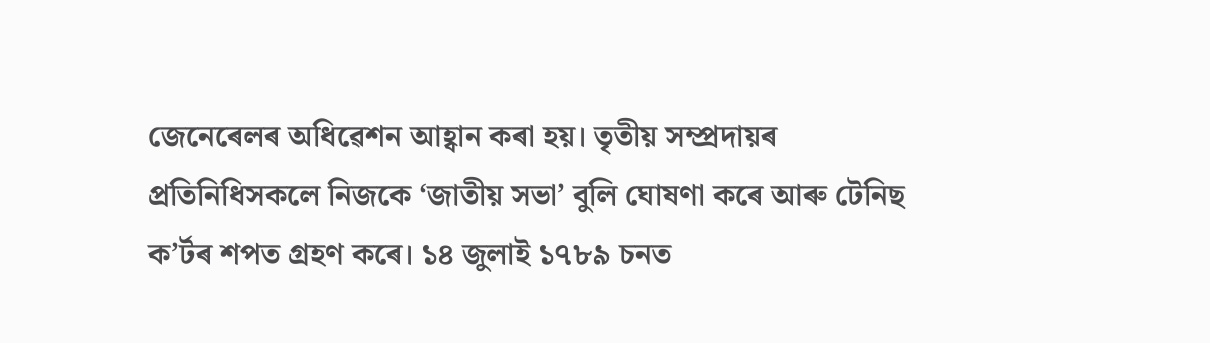জেনেৰেলৰ অধিৱেশন আহ্বান কৰা হয়। তৃতীয় সম্প্ৰদায়ৰ প্ৰতিনিধিসকলে নিজকে ‘জাতীয় সভা’ বুলি ঘোষণা কৰে আৰু টেনিছ ক’ৰ্টৰ শপত গ্ৰহণ কৰে। ১৪ জুলাই ১৭৮৯ চনত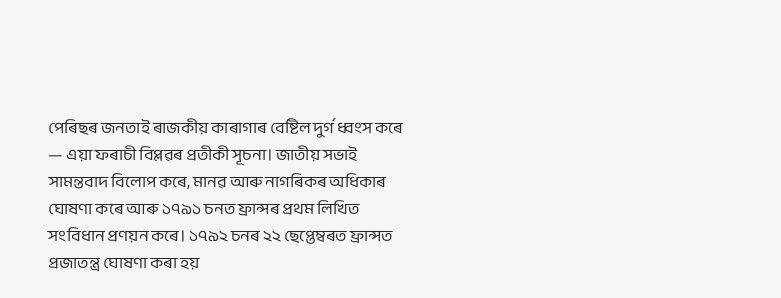পেৰিছৰ জনতাই ৰাজকীয় কাৰাগাৰ বেষ্টিল দুৰ্গ ধ্বংস কৰে — এয়া ফৰাচী বিপ্লৱৰ প্ৰতীকী সূচনা। জাতীয় সভাই সামন্তবাদ বিলোপ কৰে, মানৱ আৰু নাগৰিকৰ অধিকাৰ ঘোষণা কৰে আৰু ১৭৯১ চনত ফ্ৰান্সৰ প্ৰথম লিখিত সংবিধান প্ৰণয়ন কৰে। ১৭৯২ চনৰ ২২ ছেপ্তেম্বৰত ফ্ৰান্সত প্ৰজাতন্ত্ৰ ঘোষণা কৰা হয়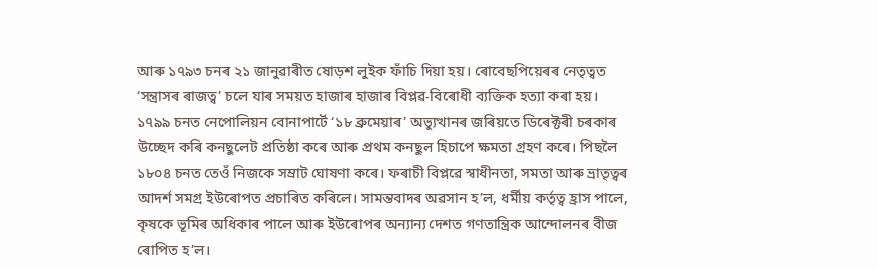আৰু ১৭৯৩ চনৰ ২১ জানুৱাৰীত ষোড়শ লুইক ফাঁচি দিয়া হয়। ৰোবেছপিয়েৰৰ নেতৃত্বত ‘সন্ত্ৰাসৰ ৰাজত্ব’ চলে যাৰ সময়ত হাজাৰ হাজাৰ বিপ্লৱ-বিৰোধী ব্যক্তিক হত্যা কৰা হয়।
১৭৯৯ চনত নেপোলিয়ন বোনাপাৰ্টে ‘১৮ ব্ৰুমেয়াৰ’ অভ্যুত্থানৰ জৰিয়তে ডিৰেক্টৰী চৰকাৰ উচ্ছেদ কৰি কনছুলেট প্ৰতিষ্ঠা কৰে আৰু প্ৰথম কনছুল হিচাপে ক্ষমতা গ্ৰহণ কৰে। পিছলৈ ১৮০৪ চনত তেওঁ নিজকে সম্ৰাট ঘোষণা কৰে। ফৰাচী বিপ্লৱে স্বাধীনতা, সমতা আৰু ভ্ৰাতৃত্বৰ আদৰ্শ সমগ্ৰ ইউৰোপত প্ৰচাৰিত কৰিলে। সামন্তবাদৰ অৱসান হ’ল, ধৰ্মীয় কৰ্তৃত্ব হ্ৰাস পালে, কৃষকে ভূমিৰ অধিকাৰ পালে আৰু ইউৰোপৰ অন্যান্য দেশত গণতান্ত্ৰিক আন্দোলনৰ বীজ ৰোপিত হ’ল।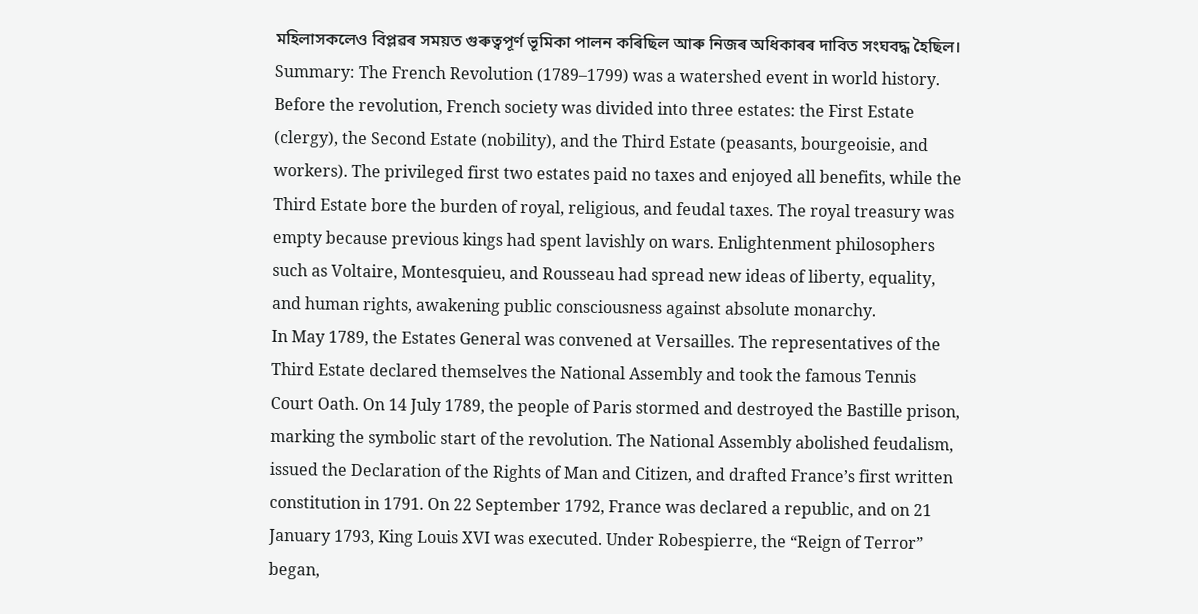মহিলাসকলেও বিপ্লৱৰ সময়ত গুৰুত্বপূৰ্ণ ভূমিকা পালন কৰিছিল আৰু নিজৰ অধিকাৰৰ দাবিত সংঘবদ্ধ হৈছিল।
Summary: The French Revolution (1789–1799) was a watershed event in world history. Before the revolution, French society was divided into three estates: the First Estate (clergy), the Second Estate (nobility), and the Third Estate (peasants, bourgeoisie, and workers). The privileged first two estates paid no taxes and enjoyed all benefits, while the Third Estate bore the burden of royal, religious, and feudal taxes. The royal treasury was empty because previous kings had spent lavishly on wars. Enlightenment philosophers such as Voltaire, Montesquieu, and Rousseau had spread new ideas of liberty, equality, and human rights, awakening public consciousness against absolute monarchy.
In May 1789, the Estates General was convened at Versailles. The representatives of the Third Estate declared themselves the National Assembly and took the famous Tennis Court Oath. On 14 July 1789, the people of Paris stormed and destroyed the Bastille prison, marking the symbolic start of the revolution. The National Assembly abolished feudalism, issued the Declaration of the Rights of Man and Citizen, and drafted France’s first written constitution in 1791. On 22 September 1792, France was declared a republic, and on 21 January 1793, King Louis XVI was executed. Under Robespierre, the “Reign of Terror” began,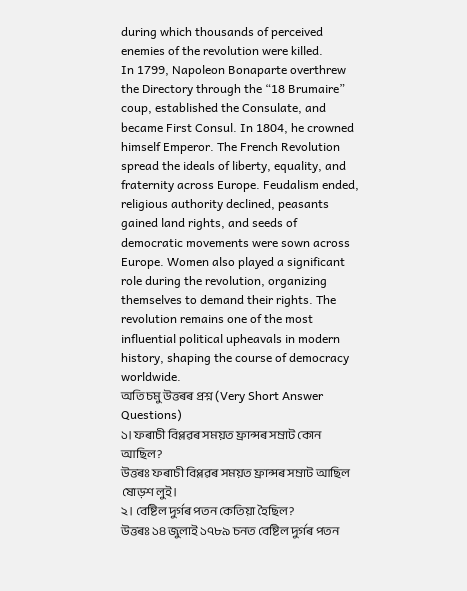during which thousands of perceived enemies of the revolution were killed.
In 1799, Napoleon Bonaparte overthrew the Directory through the “18 Brumaire” coup, established the Consulate, and became First Consul. In 1804, he crowned himself Emperor. The French Revolution spread the ideals of liberty, equality, and fraternity across Europe. Feudalism ended, religious authority declined, peasants gained land rights, and seeds of democratic movements were sown across Europe. Women also played a significant role during the revolution, organizing themselves to demand their rights. The revolution remains one of the most influential political upheavals in modern history, shaping the course of democracy worldwide.
অতি চমু উত্তৰৰ প্ৰশ্ন (Very Short Answer Questions)
১। ফৰাচী বিপ্লৱৰ সময়ত ফ্ৰান্সৰ সম্ৰাট কোন আছিল?
উত্তৰঃ ফৰাচী বিপ্লৱৰ সময়ত ফ্ৰান্সৰ সম্ৰাট আছিল ষোড়শ লুই।
২। বেষ্টিল দুৰ্গৰ পতন কেতিয়া হৈছিল?
উত্তৰঃ ১৪ জুলাই ১৭৮৯ চনত বেষ্টিল দুৰ্গৰ পতন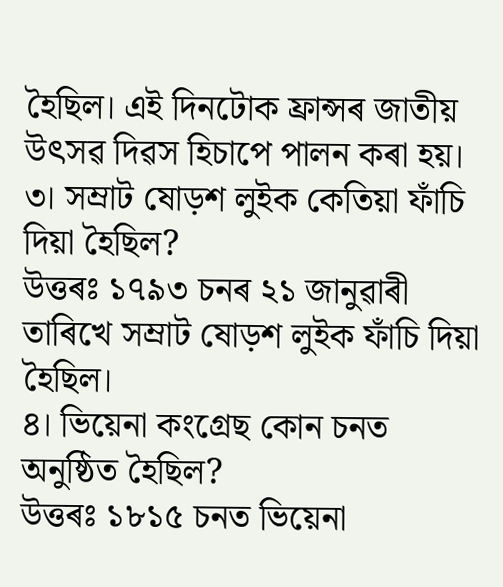হৈছিল। এই দিনটোক ফ্ৰান্সৰ জাতীয় উৎসৱ দিৱস হিচাপে পালন কৰা হয়।
৩। সম্ৰাট ষোড়শ লুইক কেতিয়া ফাঁচি দিয়া হৈছিল?
উত্তৰঃ ১৭৯৩ চনৰ ২১ জানুৱাৰী তাৰিখে সম্ৰাট ষোড়শ লুইক ফাঁচি দিয়া হৈছিল।
৪। ভিয়েনা কংগ্ৰেছ কোন চনত অনুষ্ঠিত হৈছিল?
উত্তৰঃ ১৮১৫ চনত ভিয়েনা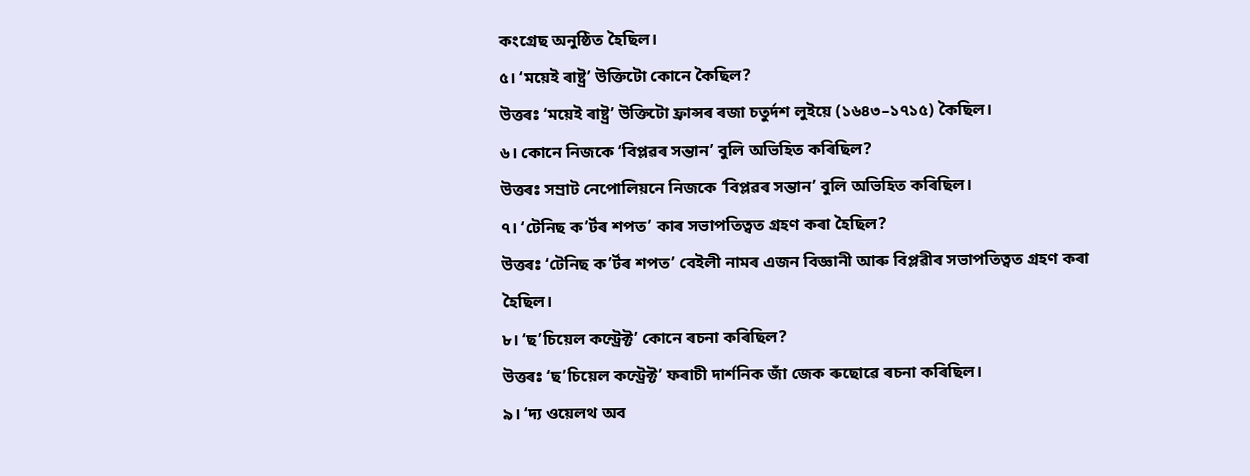কংগ্ৰেছ অনুষ্ঠিত হৈছিল।
৫। ‘ময়েই ৰাষ্ট্ৰ’ উক্তিটো কোনে কৈছিল?
উত্তৰঃ ‘ময়েই ৰাষ্ট্ৰ’ উক্তিটো ফ্ৰান্সৰ ৰজা চতুৰ্দশ লুইয়ে (১৬৪৩–১৭১৫) কৈছিল।
৬। কোনে নিজকে ‘বিপ্লৱৰ সন্তান’ বুলি অভিহিত কৰিছিল?
উত্তৰঃ সম্ৰাট নেপোলিয়নে নিজকে ‘বিপ্লৱৰ সন্তান’ বুলি অভিহিত কৰিছিল।
৭। ‘টেনিছ ক’ৰ্টৰ শপত’ কাৰ সভাপতিত্বত গ্ৰহণ কৰা হৈছিল?
উত্তৰঃ ‘টেনিছ ক’ৰ্টৰ শপত’ বেইলী নামৰ এজন বিজ্ঞানী আৰু বিপ্লৱীৰ সভাপতিত্বত গ্ৰহণ কৰা হৈছিল।
৮। ‘ছ’চিয়েল কন্ট্ৰেক্ট’ কোনে ৰচনা কৰিছিল?
উত্তৰঃ ‘ছ’চিয়েল কন্ট্ৰেক্ট’ ফৰাচী দাৰ্শনিক জাঁ জেক ৰুছোৱে ৰচনা কৰিছিল।
৯। ‘দ্য ওয়েলথ অব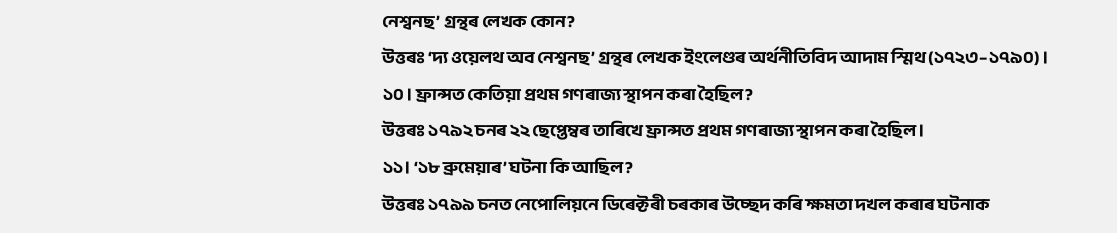নেশ্বনছ’ গ্ৰন্থৰ লেখক কোন?
উত্তৰঃ ‘দ্য ওয়েলথ অব নেশ্বনছ’ গ্ৰন্থৰ লেখক ইংলেণ্ডৰ অৰ্থনীতিবিদ আদাম স্মিথ (১৭২৩–১৭৯০)।
১০। ফ্ৰান্সত কেতিয়া প্ৰথম গণৰাজ্য স্থাপন কৰা হৈছিল?
উত্তৰঃ ১৭৯২ চনৰ ২২ ছেপ্তেম্বৰ তাৰিখে ফ্ৰান্সত প্ৰথম গণৰাজ্য স্থাপন কৰা হৈছিল।
১১। ‘১৮ ব্ৰুমেয়াৰ’ ঘটনা কি আছিল?
উত্তৰঃ ১৭৯৯ চনত নেপোলিয়নে ডিৰেক্টৰী চৰকাৰ উচ্ছেদ কৰি ক্ষমতা দখল কৰাৰ ঘটনাক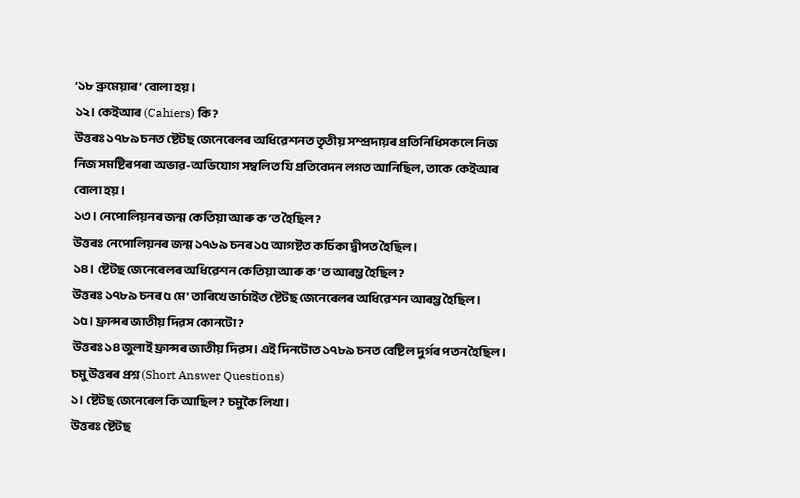‘১৮ ব্ৰুমেয়াৰ’ বোলা হয়।
১২। কেইআৰ (Cahiers) কি?
উত্তৰঃ ১৭৮৯ চনত ষ্টেটছ জেনেৰেলৰ অধিৱেশনত তৃতীয় সম্প্ৰদায়ৰ প্ৰতিনিধিসকলে নিজ নিজ সমষ্টিৰপৰা অভাৱ-অভিযোগ সম্বলিত যি প্ৰতিবেদন লগত আনিছিল, তাকে কেইআৰ বোলা হয়।
১৩। নেপোলিয়নৰ জন্ম কেতিয়া আৰু ক’ত হৈছিল?
উত্তৰঃ নেপোলিয়নৰ জন্ম ১৭৬৯ চনৰ ১৫ আগষ্টত কৰ্চিকা দ্বীপত হৈছিল।
১৪। ষ্টেটছ জেনেৰেলৰ অধিৱেশন কেতিয়া আৰু ক’ত আৰম্ভ হৈছিল?
উত্তৰঃ ১৭৮৯ চনৰ ৫ মে’ তাৰিখে ভাৰ্চাইত ষ্টেটছ জেনেৰেলৰ অধিৱেশন আৰম্ভ হৈছিল।
১৫। ফ্ৰান্সৰ জাতীয় দিৱস কোনটো?
উত্তৰঃ ১৪ জুলাই ফ্ৰান্সৰ জাতীয় দিৱস। এই দিনটোত ১৭৮৯ চনত বেষ্টিল দুৰ্গৰ পতন হৈছিল।
চমু উত্তৰৰ প্ৰশ্ন (Short Answer Questions)
১। ষ্টেটছ জেনেৰেল কি আছিল? চমুকৈ লিখা।
উত্তৰঃ ষ্টেটছ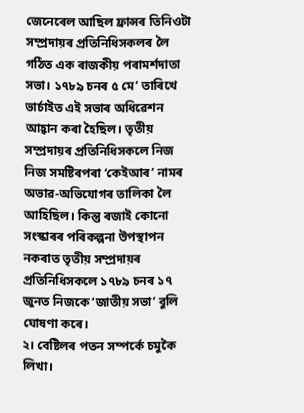জেনেৰেল আছিল ফ্ৰান্সৰ তিনিওটা সম্প্ৰদায়ৰ প্ৰতিনিধিসকলৰ লৈ গঠিত এক ৰাজকীয় পৰামৰ্শদাতা সভা। ১৭৮৯ চনৰ ৫ মে’ তাৰিখে ভাৰ্চাইত এই সভাৰ অধিৱেশন আহ্বান কৰা হৈছিল। তৃতীয় সম্প্ৰদায়ৰ প্ৰতিনিধিসকলে নিজ নিজ সমষ্টিৰপৰা ‘কেইআৰ’ নামৰ অভাৱ-অভিযোগৰ তালিকা লৈ আহিছিল। কিন্তু ৰজাই কোনো সংস্কাৰৰ পৰিকল্পনা উপস্থাপন নকৰাত তৃতীয় সম্প্ৰদায়ৰ প্ৰতিনিধিসকলে ১৭৮৯ চনৰ ১৭ জুনত নিজকে ‘জাতীয় সভা’ বুলি ঘোষণা কৰে।
২। বেষ্টিলৰ পতন সম্পৰ্কে চমুকৈ লিখা।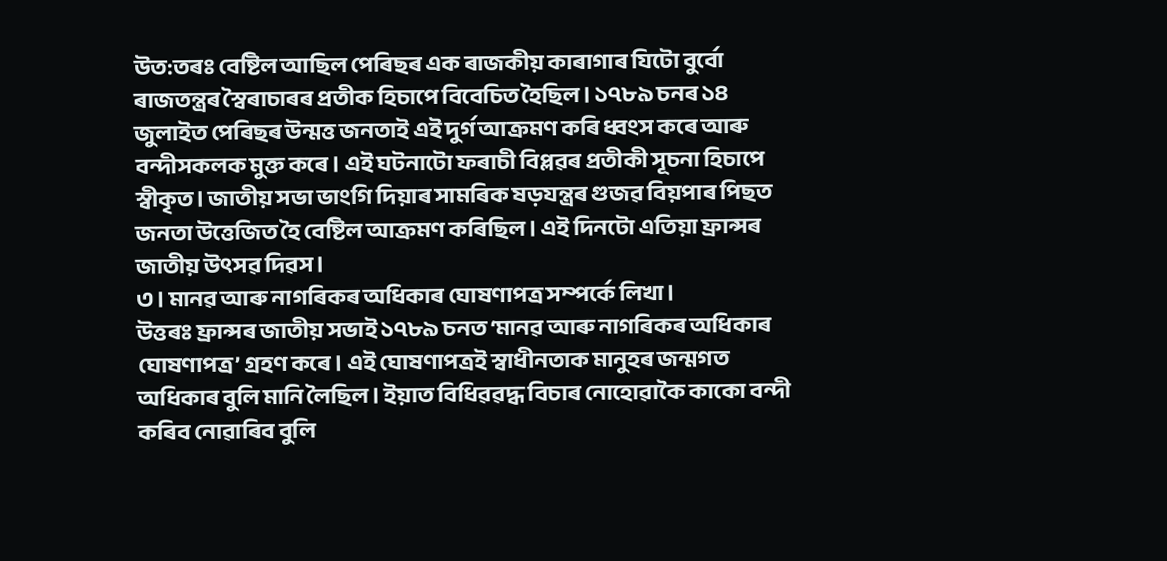উত:তৰঃ বেষ্টিল আছিল পেৰিছৰ এক ৰাজকীয় কাৰাগাৰ যিটো বুৰ্বো ৰাজতন্ত্ৰৰ স্বৈৰাচাৰৰ প্ৰতীক হিচাপে বিবেচিত হৈছিল। ১৭৮৯ চনৰ ১৪ জুলাইত পেৰিছৰ উন্মত্ত জনতাই এই দুৰ্গ আক্ৰমণ কৰি ধ্বংস কৰে আৰু বন্দীসকলক মুক্ত কৰে। এই ঘটনাটো ফৰাচী বিপ্লৱৰ প্ৰতীকী সূচনা হিচাপে স্বীকৃত। জাতীয় সভা ভাংগি দিয়াৰ সামৰিক ষড়যন্ত্ৰৰ গুজৱ বিয়পাৰ পিছত জনতা উত্তেজিত হৈ বেষ্টিল আক্ৰমণ কৰিছিল। এই দিনটো এতিয়া ফ্ৰান্সৰ জাতীয় উৎসৱ দিৱস।
৩। মানৱ আৰু নাগৰিকৰ অধিকাৰ ঘোষণাপত্ৰ সম্পৰ্কে লিখা।
উত্তৰঃ ফ্ৰান্সৰ জাতীয় সভাই ১৭৮৯ চনত ‘মানৱ আৰু নাগৰিকৰ অধিকাৰ ঘোষণাপত্ৰ’ গ্ৰহণ কৰে। এই ঘোষণাপত্ৰই স্বাধীনতাক মানুহৰ জন্মগত অধিকাৰ বুলি মানি লৈছিল। ইয়াত বিধিৱৱদ্ধ বিচাৰ নোহোৱাকৈ কাকো বন্দী কৰিব নোৱাৰিব বুলি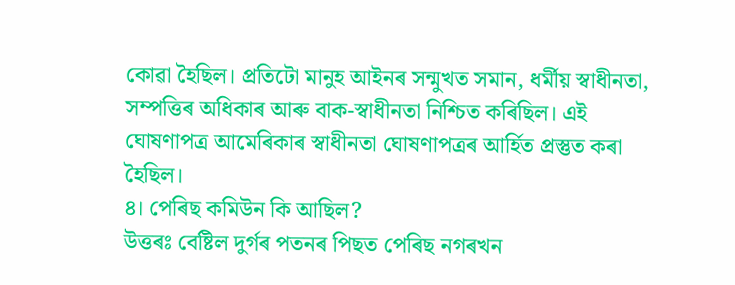কোৱা হৈছিল। প্ৰতিটো মানুহ আইনৰ সন্মুখত সমান, ধৰ্মীয় স্বাধীনতা, সম্পত্তিৰ অধিকাৰ আৰু বাক-স্বাধীনতা নিশ্চিত কৰিছিল। এই ঘোষণাপত্ৰ আমেৰিকাৰ স্বাধীনতা ঘোষণাপত্ৰৰ আৰ্হিত প্ৰস্তুত কৰা হৈছিল।
৪। পেৰিছ কমিউন কি আছিল?
উত্তৰঃ বেষ্টিল দুৰ্গৰ পতনৰ পিছত পেৰিছ নগৰখন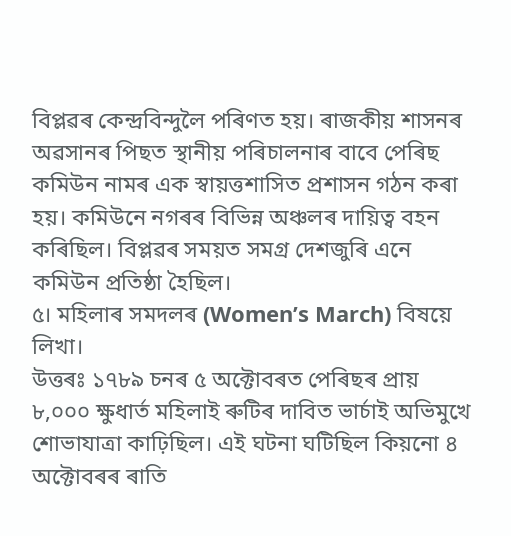বিপ্লৱৰ কেন্দ্ৰবিন্দুলৈ পৰিণত হয়। ৰাজকীয় শাসনৰ অৱসানৰ পিছত স্থানীয় পৰিচালনাৰ বাবে পেৰিছ কমিউন নামৰ এক স্বায়ত্তশাসিত প্ৰশাসন গঠন কৰা হয়। কমিউনে নগৰৰ বিভিন্ন অঞ্চলৰ দায়িত্ব বহন কৰিছিল। বিপ্লৱৰ সময়ত সমগ্ৰ দেশজুৰি এনে কমিউন প্ৰতিষ্ঠা হৈছিল।
৫। মহিলাৰ সমদলৰ (Women’s March) বিষয়ে লিখা।
উত্তৰঃ ১৭৮৯ চনৰ ৫ অক্টোবৰত পেৰিছৰ প্ৰায় ৮,০০০ ক্ষুধাৰ্ত মহিলাই ৰুটিৰ দাবিত ভাৰ্চাই অভিমুখে শোভাযাত্ৰা কাঢ়িছিল। এই ঘটনা ঘটিছিল কিয়নো ৪ অক্টোবৰৰ ৰাতি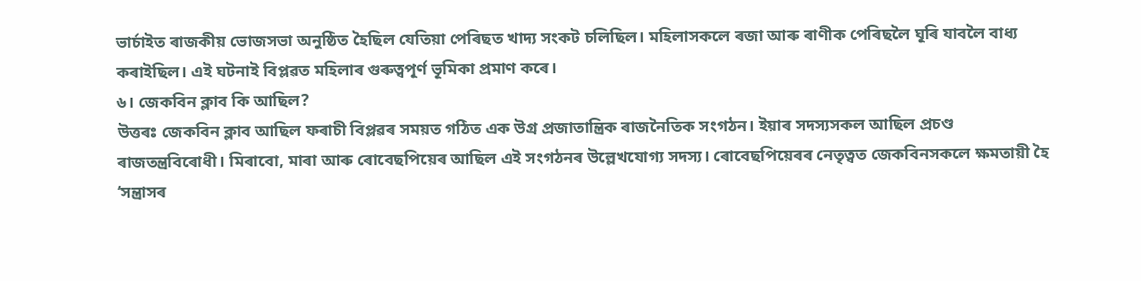ভাৰ্চাইত ৰাজকীয় ভোজসভা অনুষ্ঠিত হৈছিল যেতিয়া পেৰিছত খাদ্য সংকট চলিছিল। মহিলাসকলে ৰজা আৰু ৰাণীক পেৰিছলৈ ঘূৰি যাবলৈ বাধ্য কৰাইছিল। এই ঘটনাই বিপ্লৱত মহিলাৰ গুৰুত্বপূৰ্ণ ভূমিকা প্ৰমাণ কৰে।
৬। জেকবিন ক্লাব কি আছিল?
উত্তৰঃ জেকবিন ক্লাব আছিল ফৰাচী বিপ্লৱৰ সময়ত গঠিত এক উগ্ৰ প্ৰজাতান্ত্ৰিক ৰাজনৈতিক সংগঠন। ইয়াৰ সদস্যসকল আছিল প্ৰচণ্ড ৰাজতন্ত্ৰবিৰোধী। মিৰাবো, মাৰা আৰু ৰোবেছপিয়েৰ আছিল এই সংগঠনৰ উল্লেখযোগ্য সদস্য। ৰোবেছপিয়েৰৰ নেতৃত্বত জেকবিনসকলে ক্ষমতায়ী হৈ ‘সন্ত্ৰাসৰ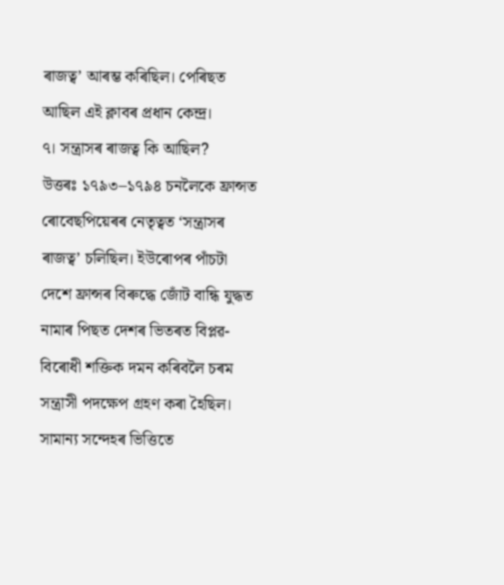ৰাজত্ব’ আৰম্ভ কৰিছিল। পেৰিছত আছিল এই ক্লাবৰ প্ৰধান কেন্দ্ৰ।
৭। সন্ত্ৰাসৰ ৰাজত্ব কি আছিল?
উত্তৰঃ ১৭৯৩–১৭৯৪ চনলৈকে ফ্ৰান্সত ৰোবেছপিয়েৰৰ নেতৃত্বত ‘সন্ত্ৰাসৰ ৰাজত্ব’ চলিছিল। ইউৰোপৰ পাঁচটা দেশে ফ্ৰান্সৰ বিৰুদ্ধে জোঁট বান্ধি যুদ্ধত নামাৰ পিছত দেশৰ ভিতৰত বিপ্লৱ-বিৰোধী শক্তিক দমন কৰিবলৈ চৰম সন্ত্ৰাসী পদক্ষেপ গ্ৰহণ কৰা হৈছিল। সামান্য সন্দেহৰ ভিত্তিতে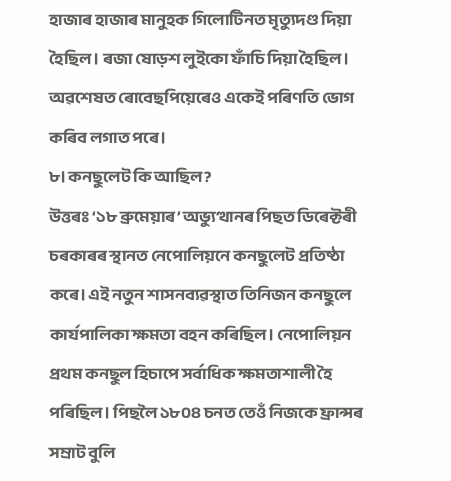হাজাৰ হাজাৰ মানুহক গিলোটিনত মৃত্যুদণ্ড দিয়া হৈছিল। ৰজা ষোড়শ লুইকো ফাঁচি দিয়া হৈছিল। অৱশেষত ৰোবেছপিয়েৰেও একেই পৰিণতি ভোগ কৰিব লগাত পৰে।
৮। কনছুলেট কি আছিল?
উত্তৰঃ ‘১৮ ব্ৰুমেয়াৰ’ অভ্যুত্থানৰ পিছত ডিৰেক্টৰী চৰকাৰৰ স্থানত নেপোলিয়নে কনছুলেট প্ৰতিষ্ঠা কৰে। এই নতুন শাসনব্যৱস্থাত তিনিজন কনছুলে কাৰ্যপালিকা ক্ষমতা বহন কৰিছিল। নেপোলিয়ন প্ৰথম কনছুল হিচাপে সৰ্বাধিক ক্ষমতাশালী হৈ পৰিছিল। পিছলৈ ১৮০৪ চনত তেওঁ নিজকে ফ্ৰান্সৰ সম্ৰাট বুলি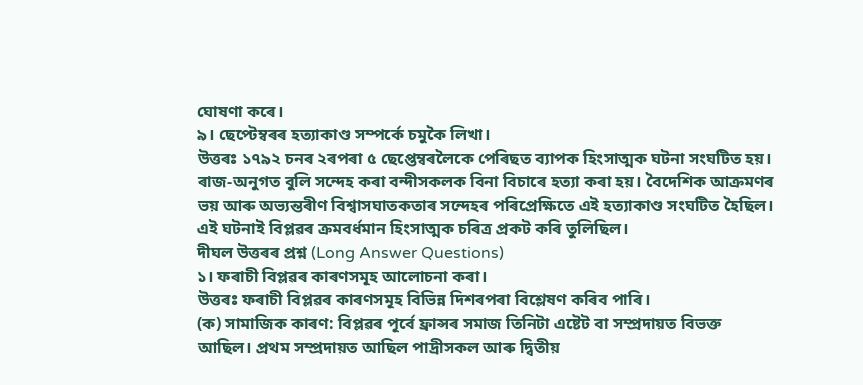ঘোষণা কৰে।
৯। ছেপ্টেম্বৰৰ হত্যাকাণ্ড সম্পৰ্কে চমুকৈ লিখা।
উত্তৰঃ ১৭৯২ চনৰ ২ৰপৰা ৫ ছেপ্তেম্বৰলৈকে পেৰিছত ব্যাপক হিংসাত্মক ঘটনা সংঘটিত হয়। ৰাজ-অনুগত বুলি সন্দেহ কৰা বন্দীসকলক বিনা বিচাৰে হত্যা কৰা হয়। বৈদেশিক আক্ৰমণৰ ভয় আৰু অভ্যন্তৰীণ বিশ্বাসঘাতকতাৰ সন্দেহৰ পৰিপ্ৰেক্ষিতে এই হত্যাকাণ্ড সংঘটিত হৈছিল। এই ঘটনাই বিপ্লৱৰ ক্ৰমবৰ্ধমান হিংসাত্মক চৰিত্ৰ প্ৰকট কৰি তুলিছিল।
দীঘল উত্তৰৰ প্ৰশ্ন (Long Answer Questions)
১। ফৰাচী বিপ্লৱৰ কাৰণসমূহ আলোচনা কৰা।
উত্তৰঃ ফৰাচী বিপ্লৱৰ কাৰণসমূহ বিভিন্ন দিশৰপৰা বিশ্লেষণ কৰিব পাৰি।
(ক) সামাজিক কাৰণ: বিপ্লৱৰ পূৰ্বে ফ্ৰান্সৰ সমাজ তিনিটা এষ্টেট বা সম্প্ৰদায়ত বিভক্ত আছিল। প্ৰথম সম্প্ৰদায়ত আছিল পাদ্ৰীসকল আৰু দ্বিতীয়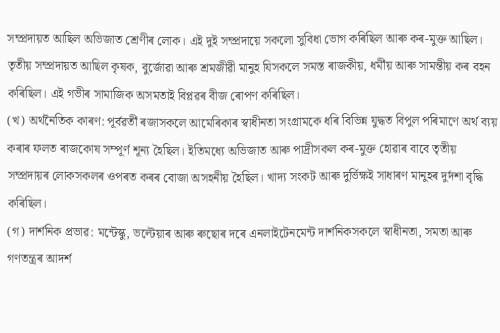সম্প্ৰদায়ত আছিল অভিজাত শ্ৰেণীৰ লোক। এই দুই সম্প্ৰদায়ে সকলো সুবিধা ভোগ কৰিছিল আৰু কৰ-মুক্ত আছিল। তৃতীয় সম্প্ৰদায়ত আছিল কৃষক, বুৰ্জোৱা আৰু শ্ৰমজীৱী মানুহ যিসকলে সমস্ত ৰাজকীয়, ধৰ্মীয় আৰু সামন্তীয় কৰ বহন কৰিছিল। এই গভীৰ সামাজিক অসমতাই বিপ্লৱৰ বীজ ৰোপণ কৰিছিল।
(খ) অৰ্থনৈতিক কাৰণ: পূৰ্বৱৰ্তী ৰজাসকলে আমেৰিকাৰ স্বাধীনতা সংগ্ৰামকে ধৰি বিভিন্ন যুদ্ধত বিপুল পৰিমাণে অৰ্থ ব্যয় কৰাৰ ফলত ৰাজকোষ সম্পূৰ্ণ শূন্য হৈছিল। ইতিমধ্যে অভিজাত আৰু পাদ্ৰীসকল কৰ-মুক্ত হোৱাৰ বাবে তৃতীয় সম্প্ৰদায়ৰ লোকসকলৰ ওপৰত কৰৰ বোজা অসহনীয় হৈছিল। খাদ্য সংকট আৰু দুৰ্ভিক্ষই সাধাৰণ মানুহৰ দুৰ্দশা বৃদ্ধি কৰিছিল।
(গ) দাৰ্শনিক প্ৰভাৱ: মন্টেস্কু, ভল্টেয়াৰ আৰু ৰুছোৰ দৰে এনলাইটেনমেন্ট দাৰ্শনিকসকলে স্বাধীনতা, সমতা আৰু গণতন্ত্ৰৰ আদৰ্শ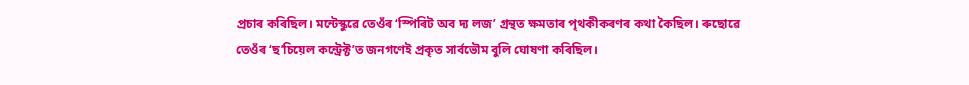প্ৰচাৰ কৰিছিল। মন্টেস্কুৱে তেওঁৰ ‘স্পিৰিট অব দ্য লজ’ গ্ৰন্থত ক্ষমতাৰ পৃথকীকৰণৰ কথা কৈছিল। ৰুছোৱে তেওঁৰ ‘ছ’চিয়েল কন্ট্ৰেক্ট’ত জনগণেই প্ৰকৃত সাৰ্বভৌম বুলি ঘোষণা কৰিছিল।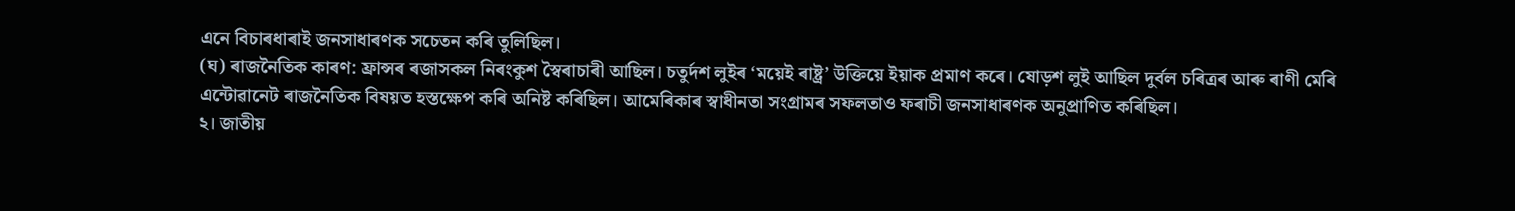এনে বিচাৰধাৰাই জনসাধাৰণক সচেতন কৰি তুলিছিল।
(ঘ) ৰাজনৈতিক কাৰণ: ফ্ৰান্সৰ ৰজাসকল নিৰংকুশ স্বৈৰাচাৰী আছিল। চতুৰ্দশ লুইৰ ‘ময়েই ৰাষ্ট্ৰ’ উক্তিয়ে ইয়াক প্ৰমাণ কৰে। ষোড়শ লুই আছিল দুৰ্বল চৰিত্ৰৰ আৰু ৰাণী মেৰি এন্টোৱানেট ৰাজনৈতিক বিষয়ত হস্তক্ষেপ কৰি অনিষ্ট কৰিছিল। আমেৰিকাৰ স্বাধীনতা সংগ্ৰামৰ সফলতাও ফৰাচী জনসাধাৰণক অনুপ্ৰাণিত কৰিছিল।
২। জাতীয়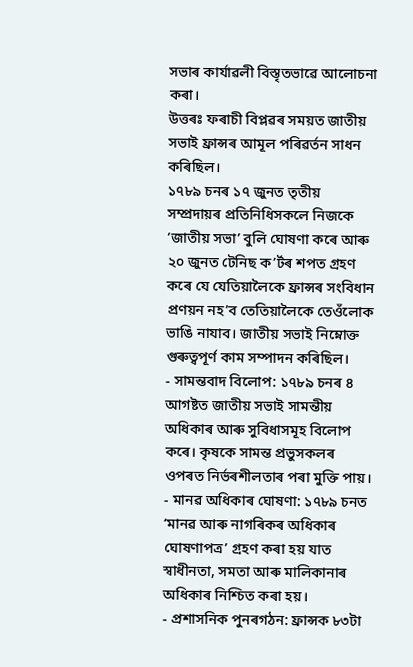সভাৰ কাৰ্যাৱলী বিস্তৃতভাৱে আলোচনা কৰা।
উত্তৰঃ ফৰাচী বিপ্লৱৰ সময়ত জাতীয় সভাই ফ্ৰান্সৰ আমূল পৰিৱৰ্তন সাধন কৰিছিল।
১৭৮৯ চনৰ ১৭ জুনত তৃতীয় সম্প্ৰদায়ৰ প্ৰতিনিধিসকলে নিজকে ‘জাতীয় সভা’ বুলি ঘোষণা কৰে আৰু ২০ জুনত টেনিছ ক’ৰ্টৰ শপত গ্ৰহণ কৰে যে যেতিয়ালৈকে ফ্ৰান্সৰ সংবিধান প্ৰণয়ন নহ’ব তেতিয়ালৈকে তেওঁলোক ভাঙি নাযাব। জাতীয় সভাই নিম্নোক্ত গুৰুত্বপূৰ্ণ কাম সম্পাদন কৰিছিল।
- সামন্তবাদ বিলোপ: ১৭৮৯ চনৰ ৪ আগষ্টত জাতীয় সভাই সামন্তীয় অধিকাৰ আৰু সুবিধাসমূহ বিলোপ কৰে। কৃষকে সামন্ত প্ৰভুসকলৰ ওপৰত নিৰ্ভৰশীলতাৰ পৰা মুক্তি পায়।
- মানৱ অধিকাৰ ঘোষণা: ১৭৮৯ চনত ‘মানৱ আৰু নাগৰিকৰ অধিকাৰ ঘোষণাপত্ৰ’ গ্ৰহণ কৰা হয় যাত স্বাধীনতা, সমতা আৰু মালিকানাৰ অধিকাৰ নিশ্চিত কৰা হয়।
- প্ৰশাসনিক পুনৰগঠন: ফ্ৰান্সক ৮৩টা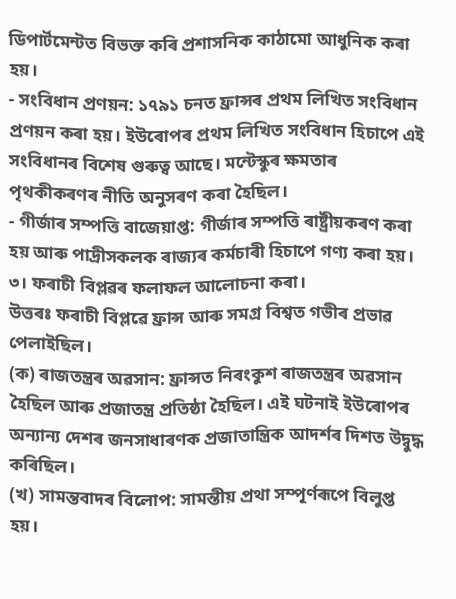ডিপাৰ্টমেন্টত বিভক্ত কৰি প্ৰশাসনিক কাঠামো আধুনিক কৰা হয়।
- সংবিধান প্ৰণয়ন: ১৭৯১ চনত ফ্ৰান্সৰ প্ৰথম লিখিত সংবিধান প্ৰণয়ন কৰা হয়। ইউৰোপৰ প্ৰথম লিখিত সংবিধান হিচাপে এই সংবিধানৰ বিশেষ গুৰুত্ব আছে। মন্টেস্কুৰ ক্ষমতাৰ পৃথকীকৰণৰ নীতি অনুসৰণ কৰা হৈছিল।
- গীৰ্জাৰ সম্পত্তি বাজেয়াপ্ত: গীৰ্জাৰ সম্পত্তি ৰাষ্ট্ৰীয়কৰণ কৰা হয় আৰু পাদ্ৰীসকলক ৰাজ্যৰ কৰ্মচাৰী হিচাপে গণ্য কৰা হয়।
৩। ফৰাচী বিপ্লৱৰ ফলাফল আলোচনা কৰা।
উত্তৰঃ ফৰাচী বিপ্লৱে ফ্ৰান্স আৰু সমগ্ৰ বিশ্বত গভীৰ প্ৰভাৱ পেলাইছিল।
(ক) ৰাজতন্ত্ৰৰ অৱসান: ফ্ৰান্সত নিৰংকুশ ৰাজতন্ত্ৰৰ অৱসান হৈছিল আৰু প্ৰজাতন্ত্ৰ প্ৰতিষ্ঠা হৈছিল। এই ঘটনাই ইউৰোপৰ অন্যান্য দেশৰ জনসাধাৰণক প্ৰজাতান্ত্ৰিক আদৰ্শৰ দিশত উদ্বুদ্ধ কৰিছিল।
(খ) সামন্তবাদৰ বিলোপ: সামন্তীয় প্ৰথা সম্পূৰ্ণৰূপে বিলুপ্ত হয়।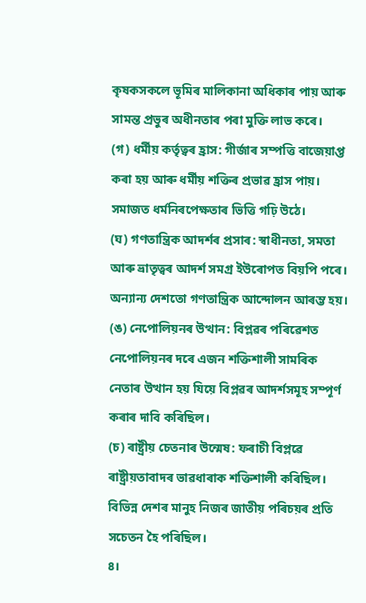কৃষকসকলে ভূমিৰ মালিকানা অধিকাৰ পায় আৰু সামন্ত প্ৰভুৰ অধীনতাৰ পৰা মুক্তি লাভ কৰে।
(গ) ধৰ্মীয় কৰ্তৃত্বৰ হ্ৰাস: গীৰ্জাৰ সম্পত্তি বাজেয়াপ্ত কৰা হয় আৰু ধৰ্মীয় শক্তিৰ প্ৰভাৱ হ্ৰাস পায়। সমাজত ধৰ্মনিৰপেক্ষতাৰ ভিত্তি গঢ়ি উঠে।
(ঘ) গণতান্ত্ৰিক আদৰ্শৰ প্ৰসাৰ: স্বাধীনতা, সমতা আৰু ভ্ৰাতৃত্বৰ আদৰ্শ সমগ্ৰ ইউৰোপত বিয়পি পৰে। অন্যান্য দেশতো গণতান্ত্ৰিক আন্দোলন আৰম্ভ হয়।
(ঙ) নেপোলিয়নৰ উত্থান: বিপ্লৱৰ পৰিৱেশত নেপোলিয়নৰ দৰে এজন শক্তিশালী সামৰিক নেতাৰ উত্থান হয় যিয়ে বিপ্লৱৰ আদৰ্শসমূহ সম্পূৰ্ণ কৰাৰ দাবি কৰিছিল।
(চ) ৰাষ্ট্ৰীয় চেতনাৰ উন্মেষ: ফৰাচী বিপ্লৱে ৰাষ্ট্ৰীয়তাবাদৰ ভাৱধাৰাক শক্তিশালী কৰিছিল। বিভিন্ন দেশৰ মানুহ নিজৰ জাতীয় পৰিচয়ৰ প্ৰতি সচেতন হৈ পৰিছিল।
৪।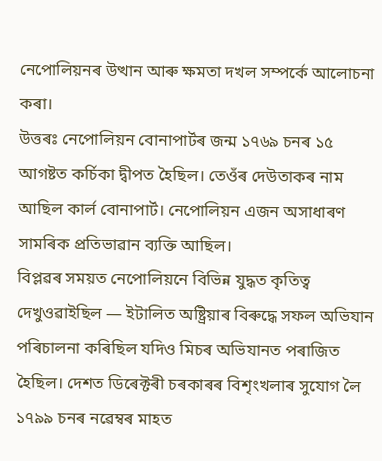নেপোলিয়নৰ উত্থান আৰু ক্ষমতা দখল সম্পৰ্কে আলোচনা কৰা।
উত্তৰঃ নেপোলিয়ন বোনাপাৰ্টৰ জন্ম ১৭৬৯ চনৰ ১৫ আগষ্টত কৰ্চিকা দ্বীপত হৈছিল। তেওঁৰ দেউতাকৰ নাম আছিল কাৰ্ল বোনাপাৰ্ট। নেপোলিয়ন এজন অসাধাৰণ সামৰিক প্ৰতিভাৱান ব্যক্তি আছিল।
বিপ্লৱৰ সময়ত নেপোলিয়নে বিভিন্ন যুদ্ধত কৃতিত্ব দেখুওৱাইছিল — ইটালিত অষ্ট্ৰিয়াৰ বিৰুদ্ধে সফল অভিযান পৰিচালনা কৰিছিল যদিও মিচৰ অভিযানত পৰাজিত হৈছিল। দেশত ডিৰেক্টৰী চৰকাৰৰ বিশৃংখলাৰ সুযোগ লৈ ১৭৯৯ চনৰ নৱেম্বৰ মাহত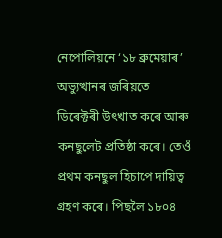নেপোলিয়নে ‘১৮ ব্ৰুমেয়াৰ’ অভ্যুত্থানৰ জৰিয়তে ডিৰেক্টৰী উৎখাত কৰে আৰু কনছুলেট প্ৰতিষ্ঠা কৰে। তেওঁ প্ৰথম কনছুল হিচাপে দায়িত্ব গ্ৰহণ কৰে। পিছলৈ ১৮০৪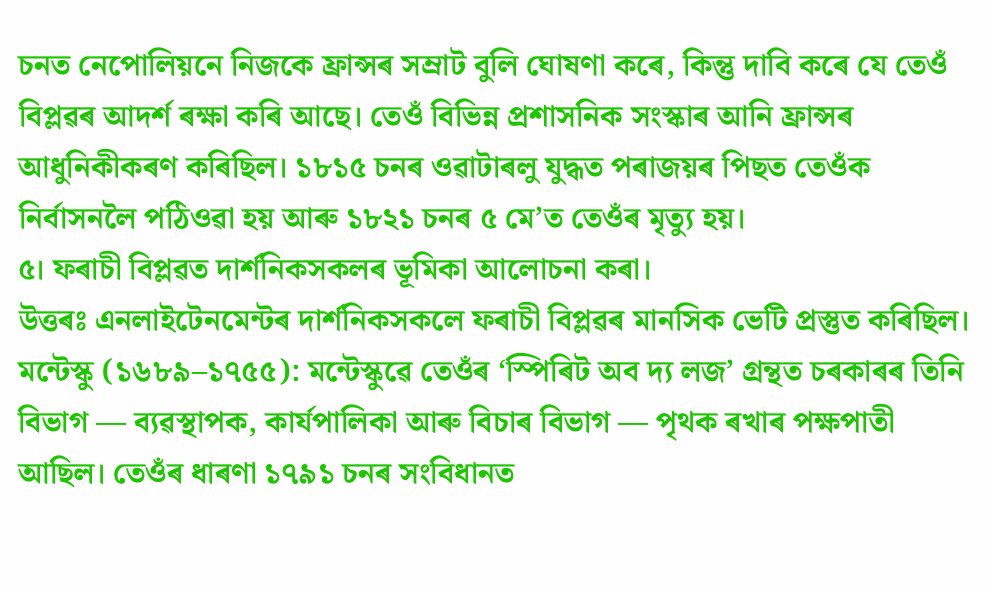চনত নেপোলিয়নে নিজকে ফ্ৰান্সৰ সম্ৰাট বুলি ঘোষণা কৰে, কিন্তু দাবি কৰে যে তেওঁ বিপ্লৱৰ আদৰ্শ ৰক্ষা কৰি আছে। তেওঁ বিভিন্ন প্ৰশাসনিক সংস্কাৰ আনি ফ্ৰান্সৰ আধুনিকীকৰণ কৰিছিল। ১৮১৫ চনৰ ওৱাটাৰলু যুদ্ধত পৰাজয়ৰ পিছত তেওঁক নিৰ্বাসনলৈ পঠিওৱা হয় আৰু ১৮২১ চনৰ ৫ মে’ত তেওঁৰ মৃত্যু হয়।
৫। ফৰাচী বিপ্লৱত দাৰ্শনিকসকলৰ ভূমিকা আলোচনা কৰা।
উত্তৰঃ এনলাইটেনমেন্টৰ দাৰ্শনিকসকলে ফৰাচী বিপ্লৱৰ মানসিক ভেটি প্ৰস্তুত কৰিছিল।
মন্টেস্কু (১৬৮৯–১৭৫৫): মন্টেস্কুৱে তেওঁৰ ‘স্পিৰিট অব দ্য লজ’ গ্ৰন্থত চৰকাৰৰ তিনি বিভাগ — ব্যৱস্থাপক, কাৰ্যপালিকা আৰু বিচাৰ বিভাগ — পৃথক ৰখাৰ পক্ষপাতী আছিল। তেওঁৰ ধাৰণা ১৭৯১ চনৰ সংবিধানত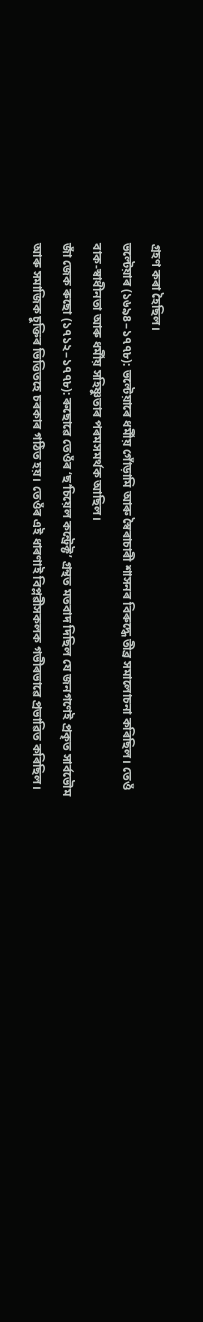গ্ৰহণ কৰা হৈছিল।
ভল্টেয়াৰ (১৬৯৪–১৭৭৮): ভল্টেয়াৰে ধৰ্মীয় গোঁড়ামি আৰু স্বৈৰাচাৰী শাসনৰ বিৰুদ্ধে তীব্ৰ সমালোচনা কৰিছিল। তেওঁ বাক-স্বাধীনতা আৰু ধৰ্মীয় সহিষ্ণুতাৰ পৰমসমৰ্থক আছিল।
জাঁ জেক ৰুছো (১৭১২–১৭৭৮): ৰুছোৱে তেওঁৰ ‘ছ’চিয়েল কন্ট্ৰেক্ট’ গ্ৰন্থত মতবাদ দিছিল যে জনগণেই প্ৰকৃত সাৰ্বভৌম আৰু সমাজিক চুক্তিৰ ভিত্তিতহে চৰকাৰ গঠিত হয়। তেওঁৰ এই ধাৰণাই বিপ্লৱীসকলক গভীৰভাৱে প্ৰভাৱিত কৰিছিল।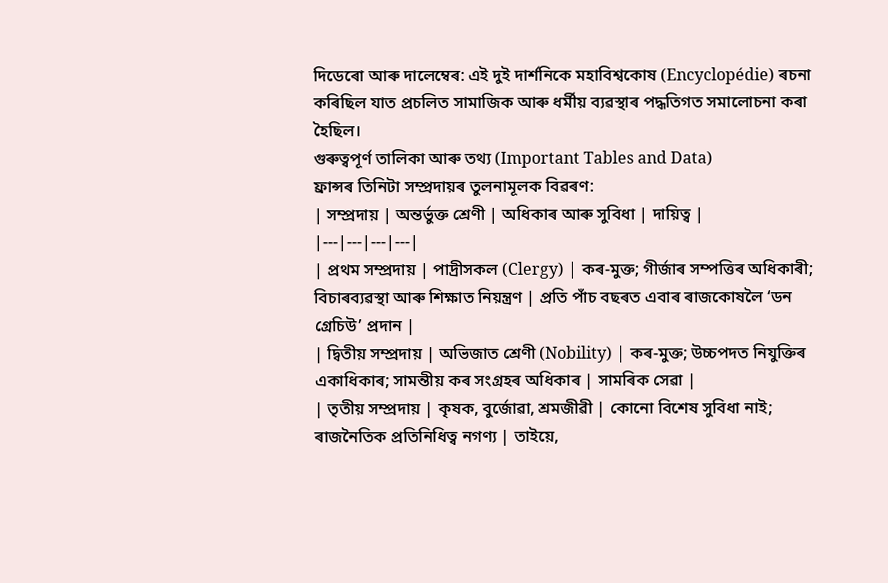দিডেৰো আৰু দালেম্বেৰ: এই দুই দাৰ্শনিকে মহাবিশ্বকোষ (Encyclopédie) ৰচনা কৰিছিল যাত প্ৰচলিত সামাজিক আৰু ধৰ্মীয় ব্যৱস্থাৰ পদ্ধতিগত সমালোচনা কৰা হৈছিল।
গুৰুত্বপূৰ্ণ তালিকা আৰু তথ্য (Important Tables and Data)
ফ্ৰান্সৰ তিনিটা সম্প্ৰদায়ৰ তুলনামূলক বিৱৰণ:
| সম্প্ৰদায় | অন্তৰ্ভুক্ত শ্ৰেণী | অধিকাৰ আৰু সুবিধা | দায়িত্ব |
|---|---|---|---|
| প্ৰথম সম্প্ৰদায় | পাদ্ৰীসকল (Clergy) | কৰ-মুক্ত; গীৰ্জাৰ সম্পত্তিৰ অধিকাৰী; বিচাৰব্যৱস্থা আৰু শিক্ষাত নিয়ন্ত্ৰণ | প্ৰতি পাঁচ বছৰত এবাৰ ৰাজকোষলৈ ‘ডন গ্ৰেচিউ’ প্ৰদান |
| দ্বিতীয় সম্প্ৰদায় | অভিজাত শ্ৰেণী (Nobility) | কৰ-মুক্ত; উচ্চপদত নিযুক্তিৰ একাধিকাৰ; সামন্তীয় কৰ সংগ্ৰহৰ অধিকাৰ | সামৰিক সেৱা |
| তৃতীয় সম্প্ৰদায় | কৃষক, বুৰ্জোৱা, শ্ৰমজীৱী | কোনো বিশেষ সুবিধা নাই; ৰাজনৈতিক প্ৰতিনিধিত্ব নগণ্য | তাইয়ে,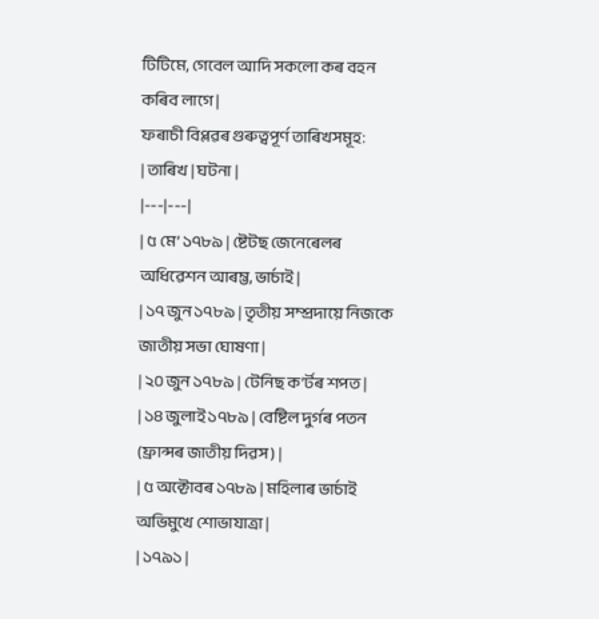টিটিমে, গেবেল আদি সকলো কৰ বহন কৰিব লাগে |
ফৰাচী বিপ্লৱৰ গুৰুত্বপূৰ্ণ তাৰিখসমূহ:
| তাৰিখ | ঘটনা |
|---|---|
| ৫ মে’ ১৭৮৯ | ষ্টেটছ জেনেৰেলৰ অধিৱেশন আৰম্ভ, ভাৰ্চাই |
| ১৭ জুন ১৭৮৯ | তৃতীয় সম্প্ৰদায়ে নিজকে জাতীয় সভা ঘোষণা |
| ২০ জুন ১৭৮৯ | টেনিছ ক’ৰ্টৰ শপত |
| ১৪ জুলাই ১৭৮৯ | বেষ্টিল দুৰ্গৰ পতন (ফ্ৰান্সৰ জাতীয় দিৱস) |
| ৫ অক্টোবৰ ১৭৮৯ | মহিলাৰ ভাৰ্চাই অভিমুখে শোভাযাত্ৰা |
| ১৭৯১ |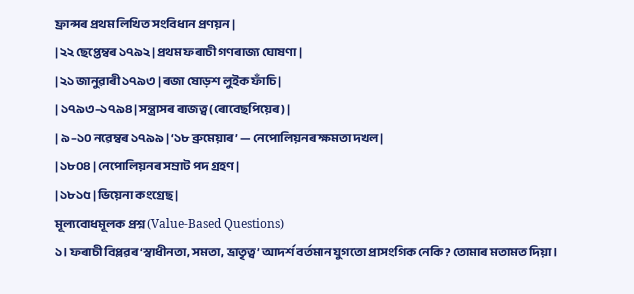ফ্ৰান্সৰ প্ৰথম লিখিত সংবিধান প্ৰণয়ন |
| ২২ ছেপ্তেম্বৰ ১৭৯২ | প্ৰথম ফৰাচী গণৰাজ্য ঘোষণা |
| ২১ জানুৱাৰী ১৭৯৩ | ৰজা ষোড়শ লুইক ফাঁচি |
| ১৭৯৩–১৭৯৪ | সন্ত্ৰাসৰ ৰাজত্ব (ৰোবেছপিয়েৰ) |
| ৯–১০ নৱেম্বৰ ১৭৯৯ | ‘১৮ ব্ৰুমেয়াৰ’ — নেপোলিয়নৰ ক্ষমতা দখল |
| ১৮০৪ | নেপোলিয়নৰ সম্ৰাট পদ গ্ৰহণ |
| ১৮১৫ | ভিয়েনা কংগ্ৰেছ |
মূল্যবোধমূলক প্ৰশ্ন (Value-Based Questions)
১। ফৰাচী বিপ্লৱৰ ‘স্বাধীনতা, সমতা, ভ্ৰাতৃত্ব’ আদৰ্শ বৰ্তমান যুগতো প্ৰাসংগিক নেকি? তোমাৰ মতামত দিয়া।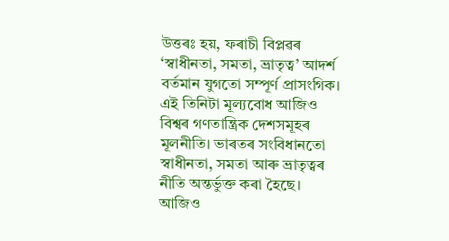উত্তৰঃ হয়, ফৰাচী বিপ্লৱৰ ‘স্বাধীনতা, সমতা, ভ্ৰাতৃত্ব’ আদৰ্শ বৰ্তমান যুগতো সম্পূৰ্ণ প্ৰাসংগিক। এই তিনিটা মূল্যবোধ আজিও বিশ্বৰ গণতান্ত্ৰিক দেশসমূহৰ মূলনীতি। ভাৰতৰ সংবিধানতো স্বাধীনতা, সমতা আৰু ভ্ৰাতৃত্বৰ নীতি অন্তৰ্ভুক্ত কৰা হৈছে। আজিও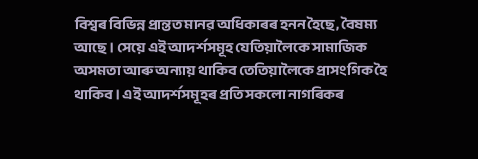বিশ্বৰ বিভিন্ন প্ৰান্তত মানৱ অধিকাৰৰ হনন হৈছে, বৈষম্য আছে। সেয়ে এই আদৰ্শসমূহ যেতিয়ালৈকে সামাজিক অসমতা আৰু অন্যায় থাকিব তেতিয়ালৈকে প্ৰাসংগিক হৈ থাকিব। এই আদৰ্শসমূহৰ প্ৰতি সকলো নাগৰিকৰ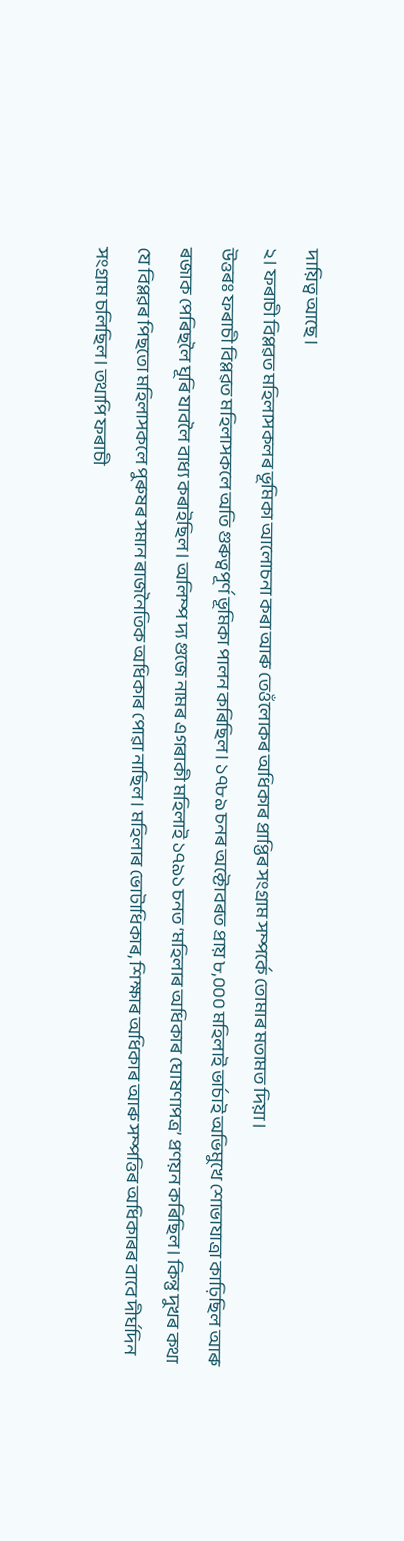দায়িত্ব আছে।
২। ফৰাচী বিপ্লৱত মহিলাসকলৰ ভূমিকা আলোচনা কৰা আৰু তেওঁলোকৰ অধিকাৰ প্ৰাপ্তিৰ সংগ্ৰাম সম্পৰ্কে তোমাৰ মতামত দিয়া।
উত্তৰঃ ফৰাচী বিপ্লৱত মহিলাসকলে অতি গুৰুত্বপূৰ্ণ ভূমিকা পালন কৰিছিল। ১৭৮৯ চনৰ অক্টোবৰত প্ৰায় ৮,০০০ মহিলাই ভাৰ্চাই অভিমুখে শোভাযাত্ৰা কাঢ়িছিল আৰু ৰজাক পেৰিছলৈ ঘূৰি যাবলৈ বাধ্য কৰাইছিল। অলিম্প দ্য গুজে নামৰ এগৰাকী মহিলাই ১৭৯১ চনত ‘মহিলাৰ অধিকাৰ ঘোষণাপত্ৰ’ প্ৰণয়ন কৰিছিল। কিন্তু দুখৰ কথা যে বিপ্লৱৰ পিছতো মহিলাসকলে পুৰুষৰ সমান ৰাজনৈতিক অধিকাৰ পোৱা নাছিল। মহিলাৰ ভোটাধিকাৰ, শিক্ষাৰ অধিকাৰ আৰু সম্পত্তিৰ অধিকাৰৰ বাবে দীৰ্ঘদিন সংগ্ৰাম চলিছিল। তথাপি ফৰাচী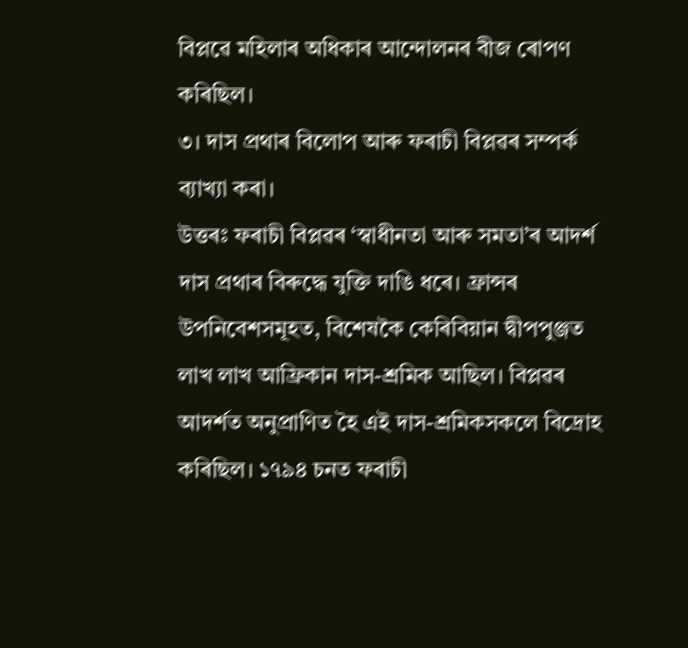বিপ্লৱে মহিলাৰ অধিকাৰ আন্দোলনৰ বীজ ৰোপণ কৰিছিল।
৩। দাস প্ৰথাৰ বিলোপ আৰু ফৰাচী বিপ্লৱৰ সম্পৰ্ক ব্যাখ্যা কৰা।
উত্তৰঃ ফৰাচী বিপ্লৱৰ ‘স্বাধীনতা আৰু সমতা’ৰ আদৰ্শ দাস প্ৰথাৰ বিৰুদ্ধে যুক্তি দাঙি ধৰে। ফ্ৰান্সৰ উপনিবেশসমূহত, বিশেষকৈ কেৰিবিয়ান দ্বীপপুঞ্জত লাখ লাখ আফ্ৰিকান দাস-শ্ৰমিক আছিল। বিপ্লৱৰ আদৰ্শত অনুপ্ৰাণিত হৈ এই দাস-শ্ৰমিকসকলে বিদ্ৰোহ কৰিছিল। ১৭৯৪ চনত ফৰাচী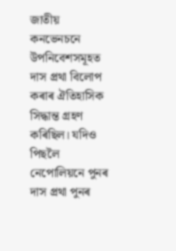জাতীয় কনভেনচনে উপনিবেশসমূহত দাস প্ৰথা বিলোপ কৰাৰ ঐতিহাসিক সিদ্ধান্ত গ্ৰহণ কৰিছিল। যদিও পিছলৈ নেপোলিয়নে পুনৰ দাস প্ৰথা পুনৰ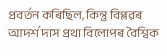প্ৰবৰ্তন কৰিছিল, কিন্তু বিপ্লৱৰ আদৰ্শ দাস প্ৰথা বিলোপৰ বৈশ্বিক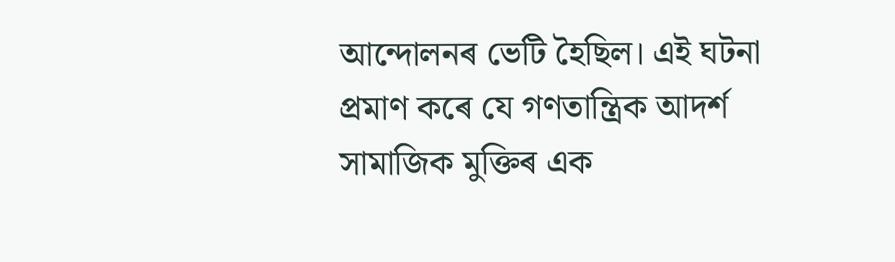আন্দোলনৰ ভেটি হৈছিল। এই ঘটনা প্ৰমাণ কৰে যে গণতান্ত্ৰিক আদৰ্শ সামাজিক মুক্তিৰ এক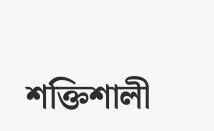শক্তিশালী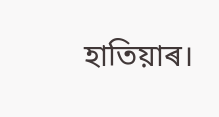হাতিয়াৰ।